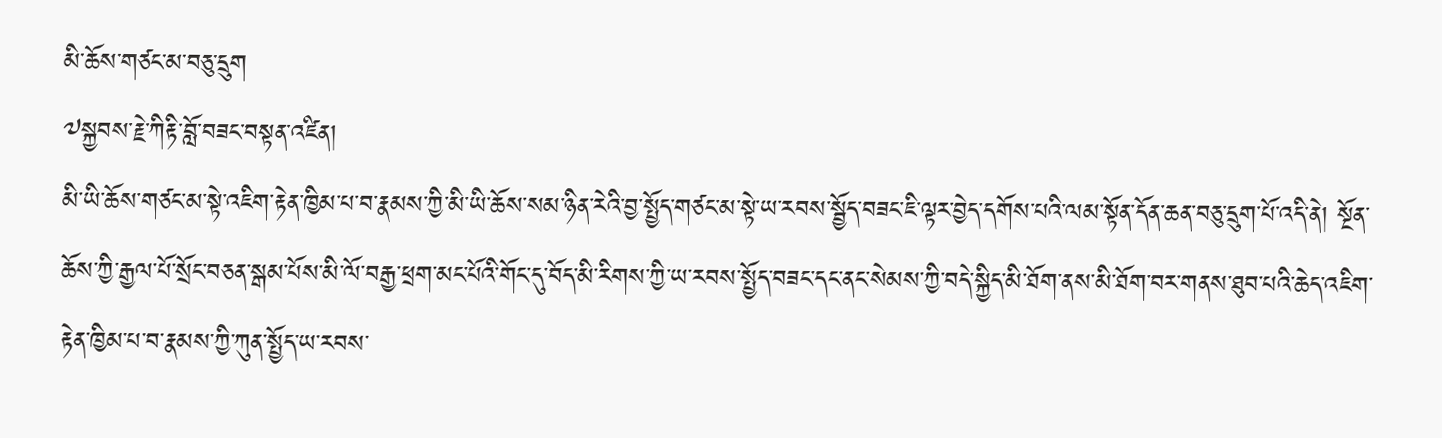མི་ཆོས་གཙང་མ་བཅུ་དྲུག
༧སྐྱབས་རྗེ་ཀིརྟི་བློ་བཟང་བསྟན་འཛིན།
མི་ཡི་ཆོས་གཙང་མ་སྟེ་འཇིག་རྟེན་ཁྱིམ་པ་བ་རྣམས་ཀྱི་མི་ཡི་ཆོས་སམ་ཉིན་རེའི་བྱ་སྤྱོད་གཙང་མ་སྟེ་ཡ་རབས་སྦྱོད་བཟང་ཇི་ལྟར་བྱེད་དགོས་པའི་ལམ་སྟོན་དོན་ཆན་བཅུ་དྲུག་པོ་འདི་ནེ། སྔོན་ཆོས་ཀྱི་རྒྱལ་པོ་སྲོང་བཅན་སྒམ་པོས་མི་ལོ་བརྒྱ་ཕྲག་མང་པོའི་གོང་དུ་བོད་མི་རིགས་ཀྱི་ཡ་རབས་སྤྱོད་བཟང་དང་ནང་སེམས་ཀྱི་བདེ་སྐྱིད་མི་ཐོག་ནས་མི་ཐོག་བར་གནས་ཐུབ་པའི་ཆེད་འཇིག་རྟེན་ཁྱིམ་པ་བ་རྣམས་ཀྱི་ཀུན་སྤྱོད་ཡ་རབས་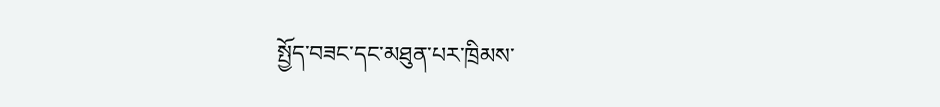སྤྱོད་བཟང་དང་མཐུན་པར་ཁྲིམས་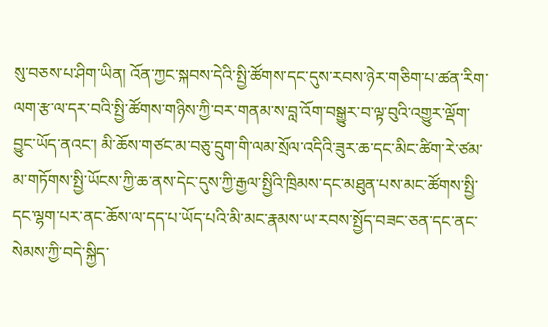སུ་བཅས་པ་ཤིག་ཡིན། འོན་ཀྱང་སྐབས་དེའི་སྤྱི་ཚོགས་དང་དུས་རབས་ཉེར་གཅིག་པ་ཚན་རིག་ལག་རྩ་ལ་དར་བའི་སྤྱི་ཚོགས་གཉིས་ཀྱི་བར་གནམ་ས་བླ་འོག་བསྒྱུར་བ་ལྟ་བུའི་འགྱུར་ལྡོག་བྱུང་ཡོད་ནའང་། མི་ཆོས་གཙང་མ་བཅུ་དྲུག་གི་ལམ་སྲོལ་འདིའི་ཟུར་ཆ་དང་མིང་ཚིག་རེ་ཙམ་མ་གཏོགས་སྤྱི་ཡོངས་ཀྱི་ཆ་ནས་དེང་དུས་ཀྱི་རྒྱལ་སྤྱིའི་ཁྲིམས་དང་མཐུན་པས་མང་ཚོགས་སྤྱི་དང་ལྷག་པར་ནང་ཆོས་ལ་དད་པ་ཡོད་པའི་མི་མང་རྣམས་ཡ་རབས་སྤྱོད་བཟང་ཅན་དང་ནང་སེམས་ཀྱི་བདེ་སྐྱིད་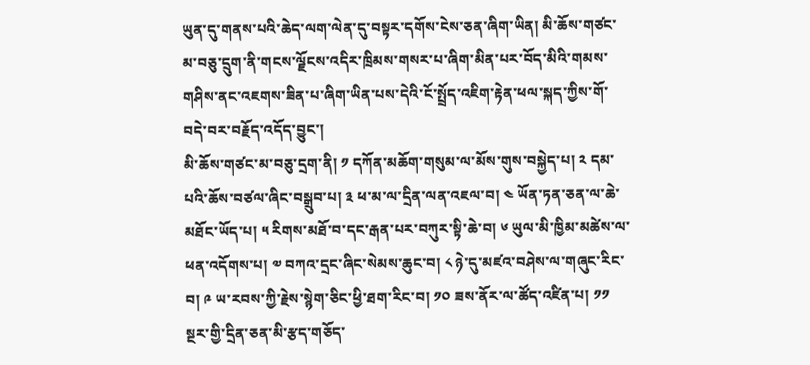ཡུན་དུ་གནས་པའི་ཆེད་ལག་ལེན་དུ་བསྟར་དགོས་ངེས་ཅན་ཞིག་ཡིན། མི་ཆོས་གཙང་མ་བཅུ་དྲུག་ནི་གངས་ལྗོངས་འདིར་ཁྲིམས་གསར་པ་ཞིག་མིན་པར་བོད་མིའི་གམས་གཤིས་ནང་འཇགས་ཟིན་པ་ཞིག་ཡིན་པས་དེའི་ངོ་སྤྲོད་འཇིག་རྟེན་ཕལ་སྐད་ཀྱིས་གོ་བདེ་བར་བརྗོད་འདོད་བྱུང་།
མི་ཆོས་གཙང་མ་བཅུ་དྲག་ནི། ༡ དཀོན་མཆོག་གསུམ་ལ་མོས་གུས་བསྐྱེད་པ། ༢ དམ་པའི་ཆོས་བཙལ་ཞིང་བསྒྲུབ་པ། ༣ ཕ་མ་ལ་དྲིན་ལན་འཇལ་བ། ༤ ཡོན་ཏན་ཅན་ལ་ཆེ་མཐོང་ཡོད་པ། ༥ རིགས་མཐོ་བ་དང་རྒན་པར་བཀུར་སྟི་ཆེ་བ། ༦ ཡུལ་མི་ཁྱིམ་མཚེས་ལ་ཕན་འདོགས་པ། ༧ བཀའ་དྲང་ཞིང་སེམས་ཆུང་བ། ༨ ཉེ་དུ་མཛའ་བཤེས་ལ་གཞུང་རིང་བ། ༩ ཡ་རབས་ཀྱི་རྗེས་སྙེག་ཅིང་ཕྱི་ཐག་རིང་བ། ༡༠ ཟས་ནོར་ལ་ཚོད་འཛིན་པ། ༡༡ སྔར་གྱི་དྲིན་ཅན་མི་རྩད་གཅོད་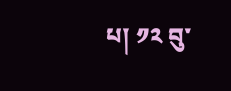པ། ༡༢ བུ་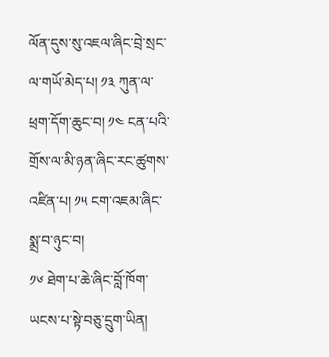ལོན་དུས་སུ་འཇལ་ཞིང་བྲེ་སྲང་ལ་གཡོ་མེད་པ། ༡༣ ཀུན་ལ་ཕྲག་དོག་ཆུང་བ། ༡༤ ངན་པའི་གྲོས་ལ་མི་ཉན་ཞིང་རང་ཚུགས་འཛིན་པ། ༡༥ ངག་འཇམ་ཞིང་སྨྲ་བ་ཉུང་བ།
༡༦ ཐེག་པ་ཆེ་ཞིང་བློ་ཁོག་ཡངས་པ་སྟེ་བཅུ་དྲུག་ཡིན།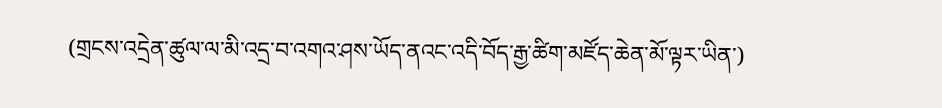(གྲངས་འདྲེན་ཚུལ་ལ་མི་འདྲ་བ་འགའ་ཤས་ཡོད་ནའང་འདི་བོད་རྒྱ་ཚིག་མཛོད་ཆེན་མོ་ལྟར་ཡིན་)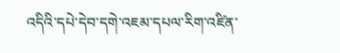འདིའི་དཔེ་དེབ་དགེ་འཇམ་དཔལ་རིག་འཛིན་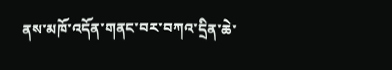ནས་མཁོ་འདོན་གནང་བར་བཀའ་དྲིན་ཆེ་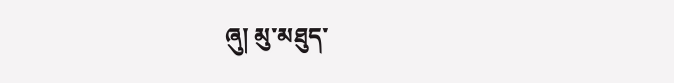ཞུ། མུ་མཐུད་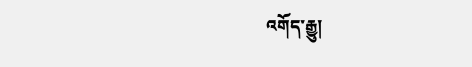འགོད་རྒྱུ།